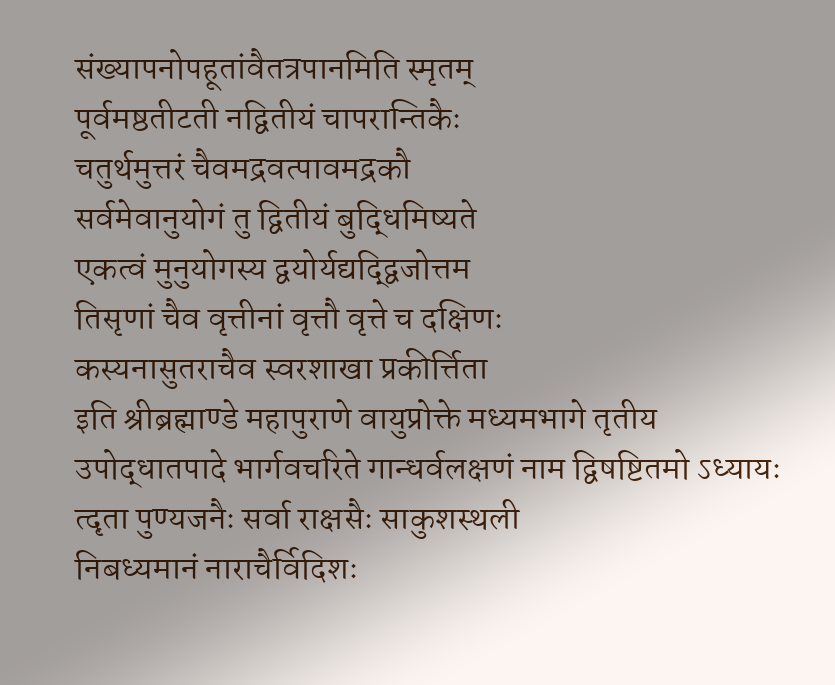संख्यापनोपहूतांवैतत्रपानमिति स्मृतम्
पूर्वमष्ठतीटती नद्वितीयं चापरान्तिकैः
चतुर्थमुत्तरं चैवमद्रवत्पावमद्रकौ
सर्वमेवानुयोगं तु द्वितीयं बुद्धिमिष्यते
एकत्वं मुनुयोगस्य द्वयोर्यद्यद्द्विजोत्तम
तिसृणां चैव वृत्तीनां वृत्तौ वृत्ते च दक्षिणः
कस्यनासुतराचैव स्वरशाखा प्रकीर्त्तिता
इति श्रीब्रह्माण्डे महापुराणे वायुप्रोक्ते मध्यमभागे तृतीय उपोद्धातपादे भार्गवचरिते गान्धर्वलक्षणं नाम द्विषष्टितमो ऽध्यायः
त्दृता पुण्यजनैः सर्वा राक्षसैः साकुशस्थली
निबध्यमानं नाराचैर्विदिशः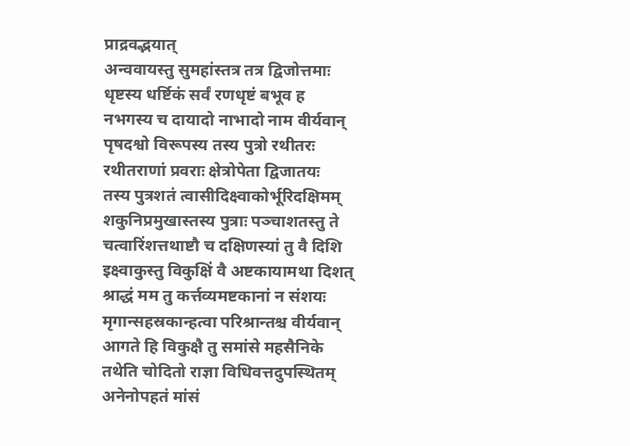प्राद्रवद्भयात्
अन्ववायस्तु सुमहांस्तत्र तत्र द्विजोत्तमाः
धृष्टस्य धर्ष्टिकं सर्वं रणधृष्टं बभूव ह
नभगस्य च दायादो नाभादो नाम वीर्यवान्
पृषदश्वो विरूपस्य तस्य पुत्रो रथीतरः
रथीतराणां प्रवराः क्षेत्रोपेता द्विजातयः
तस्य पुत्रशतं त्वासीदिक्ष्वाकोर्भूरिदक्षिमम्
शकुनिप्रमुखास्तस्य पुत्राः पञ्चाशतस्तु ते
चत्वारिंशत्तथाष्टौ च दक्षिणस्यां तु वै दिशि
इक्ष्वाकुस्तु विकुक्षिं वै अष्टकायामथा दिशत्
श्राद्धं मम तु कर्त्तव्यमष्टकानां न संशयः
मृगान्सहस्रकान्हत्वा परिश्रान्तश्च वीर्यवान्
आगते हि विकुक्षै तु समांसे महसैनिके
तथेति चोदितो राज्ञा विधिवत्तदुपस्थितम्
अनेनोपहतं मांसं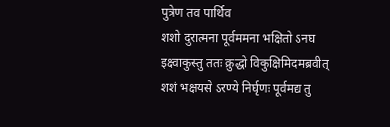पुत्रेण तव पार्थिव
शशो दुरात्मना पूर्वममना भक्षितो ऽनघ
इक्ष्वाकुस्तु ततः क्रुद्धो विकुक्षिमिदमब्रवीत्
शशं भक्षयसे ऽरण्ये निर्घृणः पूर्वमद्य तु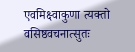एवमिक्ष्वाकुणा त्यक्तो वसिष्ठवचनात्सुतः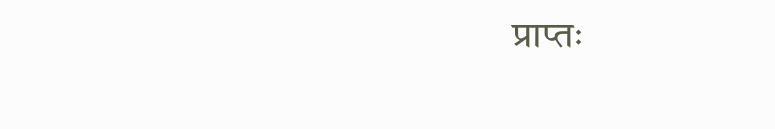प्राप्तः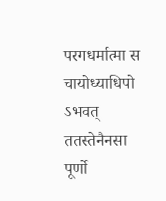परगधर्मात्मा स चायोध्याधिपो ऽभवत्
ततस्तेनैनसा पूर्णो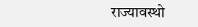राज्यावस्थो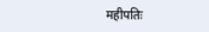महीपतिः